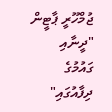ޖުމްހޫރީ ޕާޓީން "ދީނާއި ގައުމުގެ ދިފާއުގައި"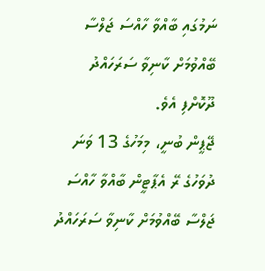ނަމުގައި ބާއްވާ ހާއްސަ ޖަލްސާ ބޭއްވުމަށް ކާނިވާ ސަރަހައްދު ދޫކޮށްފި އެވެ.
ޖޭޕީން ބުނީ، މިމަހުގެ 13 ވަނަ ދުވަހުގެ ރޭ އެޕާޓީން ބާއްވާ ހާއްސަ ޖަލްސާ ބޭއްވުމަށް ކާނިވާ ސަރަހައްދު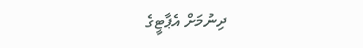ދިނުމަށް އެޕާޓީގެ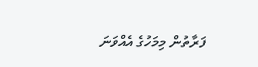ފަރާތުން މިމަހުގެ އެއްވަނަ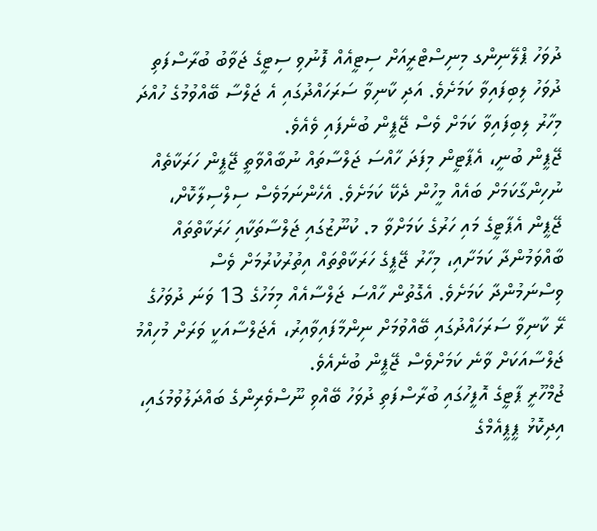ދުވަހު ޕްލޭނިންގ މިނިސްޓްރީއަށް ސިޓީއެއް ފޮނުވި ސިޓީގެ ޖަވާބު ބުރާސްފަތި ދުވަހު ލިބިފައިވާ ކަމަށެވެ. އަދި ކާނިވާ ސަރަހައްދުގައި އެ ޖަލްސާ ބޭއްވުމުގެ ހުއްދަ މިހާރު ލިބިފައިވާ ކަމަށް ވެސް ޖޭޕީން ބުނެފައި ވެއެވެ.
ޖޭޕީން ބުނީ، އެޕާޓީން މިފަދަ ހާއްސަ ޖަލްސާތައް ނުބާއްވާތީ ޖޭޕީން ހަރަކާތެއް ނުހިންގާކަމަށް ބައެއް މީހުން ދެކޭ ކަމަށެވެ. އެހެންނަމަވެސް ސިލްސިލާކޮށް، ޖޭޕީން އެޕާޓީގެ މައި ހަރުގެ ކަމަށްވާ މ. ކުނޫޒުގައި ޖަލްސާތަކާއި ހަރަކާތްތައް ބާއްވަމުންދާ ކަމަށާއި، މިހާރު ޖޭޕީގެ ހަރަކާތްތައް އިތުރުކުރުމަށް ވެސް ވިސްނަމުންދާ ކަމަށެވެ. އެގޮތުން ހާއްސަ ޖަލްސާއެއް މިމަހުގެ 13 ވަނަ ދުވަހުގެ ރޭ ކާނިވާ ސަރަހައްދުގައި ބޭއްވުމަށް ނިންމާފައިވާއިރު، އެޖަލްސާއަކީ ވަރަށް މުހިއްމު ޖަލްސާއަކަށް ވާނެ ކަމަށްވެސް ޖޭޕީން ބުނެއެވެ.
ޖުމްހޫރީ ޕާޓީގެ އޮފީހުގައި ބުރާސްފަތި ދުވަހު ބޭއްވި ނޫސްވެރިންގެ ބައްދަލުވުމުގައި، އިދިކޮޅު ޕީޕީއެމްގެ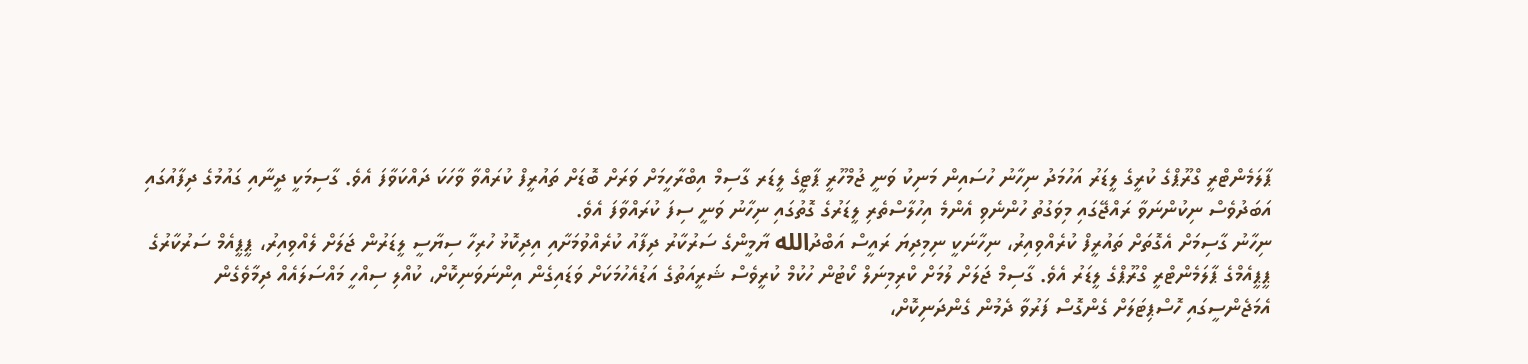ޕާލަމެންޓްރީ ގްރޫޕްގެ ކުރީގެ ލީޑަރު އަހުމަދު ނިހާނު ހުސައިން މަނިކު ވަނީ ޖުމްހޫރީ ޕާޓީގެ ލީޑަރ ގާސިމް އިބްރާހީމަށް ވަރަށް ބޮޑަށް ތައުރީފް ކުރައްވާ ވާހަކަ ދައްކަވާފަ އެވެ. ގާސިމަކީ ދީނާއި ގައުމުގެ ދިފާއުގައި އަބަދުވެސް ނިކުންނަވާ ރައްޖޭގައި މިވަގުތު ހުންނެވި އެންމެ އިހުލާސްތެރި ލީޑަރުގެ ގޮތުގައި ނިހާނު ވަނީ ސިފަ ކުރައްވާފަ އެވެ.
ނިހާނު ގާސިމަށް އެގޮތަށް ތައުރީފް ކުރެއްވިއިރު، ނިހާނަކީ ނިމިދިޔަ ރައީސް އަބްދުالله ޔާމީންގެ ސަރުކާރު ދިފާއު ކުރެއްވުމަށާއި އިދިކޮޅު ހުރިހާ ސިޔާސީ ލީޑަރުން ޖަލަށް ލެއްވިއިރު، ޕީޕީއެމް ސަރުކާރުގެ ޕީޕީއެމްގެ ޕާލަމެންޓްރީ ގްރޫޕްގެ ލީޑަރު އެވެ. ގާސިމް ޖަލަށް ލުމަށް ކްރިމިނަލް ކޯޓުން ހުކުމް ކުރީވެސް ޝަރީއަތުގެ އަޑުއެހުމަކަށް ވަޑައިގެން އިންނަވަނިކޮށް، ކުއްލި ސިއްހީ މައްސަލައެއް ދިމާވެގެން އެމަޖެންސީގައި ހޮސްޕިޓަލަށް ގެންގޮސް ފަރުވާ ދެމުން ގެންދަނިކޮށް،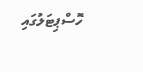ހޮސްޕިޓަލުގައި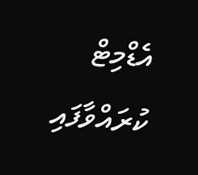އެޑްމިޓް ކުރައްވާފައި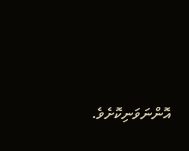އޮންނަވަނިކޮށެވެ.